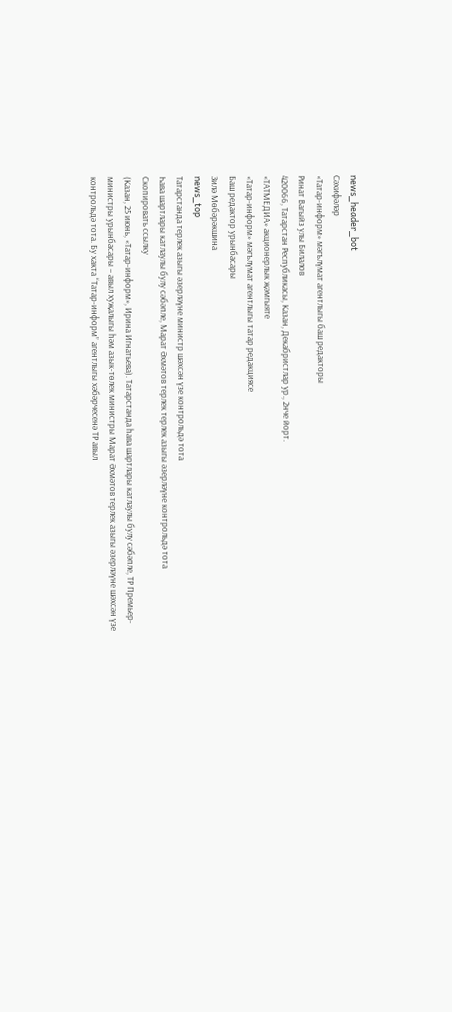news_header_bot
Сәхифәләр
«Татар-информ» мәгълүмат агентлыгы баш редакторы
Ринат Вагыйз улы Билалов
420066, Татарстан Республикасы, Казан, Декабристлар ур., 2нче йорт.
«ТАТМЕДИА» акционерлык җәмгыяте
«Татар-информ» мәгълүмат агентлыгы татар редакциясе
Баш редактор урынбасары
Зилә Мөбәрәкшина
news_top
Татарстанда терлек азыгы әзерләүне министр шәхсән үзе контрольдә тота
Һава шартлары катлаулы булу сәбәпле, Марат Әхмәтов терлек терлек азыгы әзерләүне контрольдә тота
Скопировать ссылку
(Казан, 25 июнь, «Татар-информ», Ирина Игнатьева). Татарстанда һава шартлары катлаулы булу сәбәпле, ТР Премьер-министры урынбасары – авыл хуҗалыгы һәм азык-төлек министры Марат Әхмәтов терлек азыгы әзерләүне шәхсән үзе контрольдә тота. Бу хакта “Татар-информ” агентлыгы хәбәрчесенә ТР авыл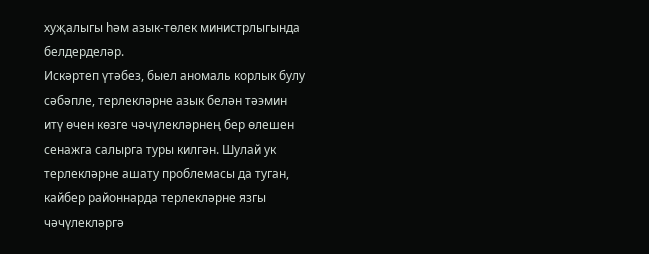хуҗалыгы һәм азык-төлек министрлыгында белдерделәр.
Искәртеп үтәбез, быел аномаль корлык булу сәбәпле, терлекләрне азык белән тәэмин итү өчен көзге чәчүлекләрнең бер өлешен сенажга салырга туры килгән. Шулай ук терлекләрне ашату проблемасы да туган, кайбер районнарда терлекләрне язгы чәчүлекләргә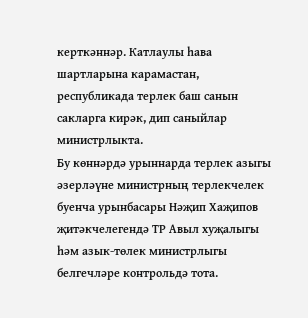керткәннәр. Катлаулы һава шартларына карамастан, республикада терлек баш санын сакларга кирәк, дип саныйлар министрлыкта.
Бу көннәрдә урыннарда терлек азыгы әзерләүне министрның терлекчелек буенча урынбасары Нәҗип Хаҗипов җитәкчелегендә ТР Авыл хуҗалыгы һәм азык-төлек министрлыгы белгечләре контрольдә тота.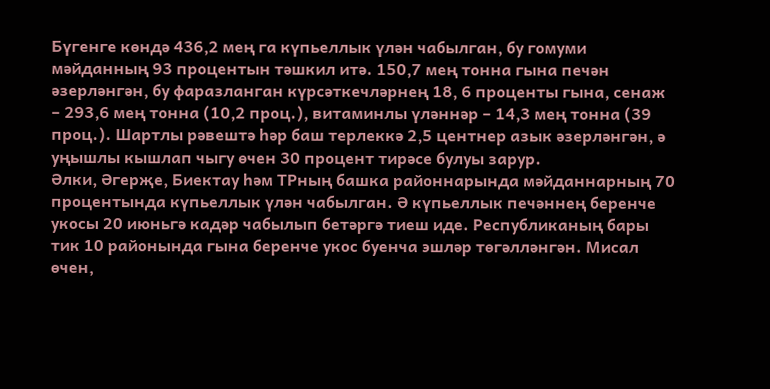Бүгенге көндә 436,2 мең га күпьеллык үлән чабылган, бу гомуми мәйданның 93 процентын тәшкил итә. 150,7 мең тонна гына печән әзерләнгән, бу фаразланган күрсәткечләрнең 18, 6 проценты гына, сенаж – 293,6 мең тонна (10,2 проц.), витаминлы үләннәр – 14,3 мең тонна (39 проц.). Шартлы рәвештә һәр баш терлеккә 2,5 центнер азык әзерләнгән, ә уңышлы кышлап чыгу өчен 30 процент тирәсе булуы зарур.
Әлки, Әгерҗе, Биектау һәм ТРның башка районнарында мәйданнарның 70 процентында күпьеллык үлән чабылган. Ә күпьеллык печәннең беренче укосы 20 июньгә кадәр чабылып бетәргә тиеш иде. Республиканың бары тик 10 районында гына беренче укос буенча эшләр төгәлләнгән. Мисал өчен,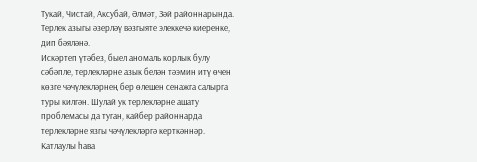Тукай, Чистай, Аксубай, Әлмәт, Зәй районнарында. Терлек азыгы әзерләү вәзгыяте элеккечә киеренке, дип бәяләнә.
Искәртеп үтәбез, быел аномаль корлык булу сәбәпле, терлекләрне азык белән тәэмин итү өчен көзге чәчүлекләрнең бер өлешен сенажга салырга туры килгән. Шулай ук терлекләрне ашату проблемасы да туган, кайбер районнарда терлекләрне язгы чәчүлекләргә керткәннәр. Катлаулы һава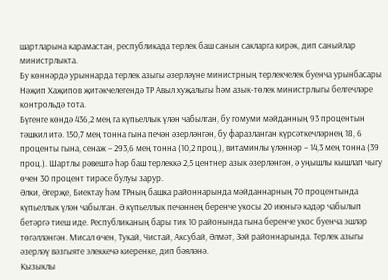шартларына карамастан, республикада терлек баш санын сакларга кирәк, дип саныйлар министрлыкта.
Бу көннәрдә урыннарда терлек азыгы әзерләүне министрның терлекчелек буенча урынбасары Нәҗип Хаҗипов җитәкчелегендә ТР Авыл хуҗалыгы һәм азык-төлек министрлыгы белгечләре контрольдә тота.
Бүгенге көндә 436,2 мең га күпьеллык үлән чабылган, бу гомуми мәйданның 93 процентын тәшкил итә. 150,7 мең тонна гына печән әзерләнгән, бу фаразланган күрсәткечләрнең 18, 6 проценты гына, сенаж – 293,6 мең тонна (10,2 проц.), витаминлы үләннәр – 14,3 мең тонна (39 проц.). Шартлы рәвештә һәр баш терлеккә 2,5 центнер азык әзерләнгән, ә уңышлы кышлап чыгу өчен 30 процент тирәсе булуы зарур.
Әлки, Әгерҗе, Биектау һәм ТРның башка районнарында мәйданнарның 70 процентында күпьеллык үлән чабылган. Ә күпьеллык печәннең беренче укосы 20 июньгә кадәр чабылып бетәргә тиеш иде. Республиканың бары тик 10 районында гына беренче укос буенча эшләр төгәлләнгән. Мисал өчен, Тукай, Чистай, Аксубай, Әлмәт, Зәй районнарында. Терлек азыгы әзерләү вәзгыяте элеккечә киеренке, дип бәяләнә.
Кызыклы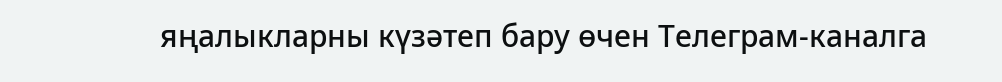яңалыкларны күзәтеп бару өчен Телеграм-каналга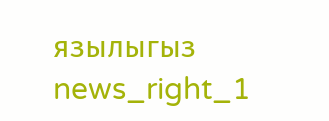язылыгыз
news_right_1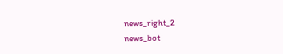news_right_2
news_bot